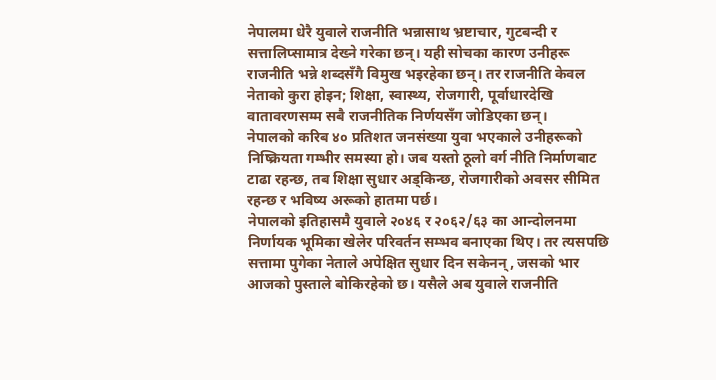नेपालमा धेरै युवाले राजनीति भन्नासाथ भ्रष्टाचार, गुटबन्दी र सत्तालिप्सामात्र देख्ने गरेका छन्। यही सोचका कारण उनीहरू राजनीति भन्ने शब्दसँगै विमुख भइरहेका छन्। तर राजनीति केवल नेताको कुरा होइन; शिक्षा, स्वास्थ्य, रोजगारी, पूर्वाधारदेखि वातावरणसम्म सबै राजनीतिक निर्णयसँग जोडिएका छन्।
नेपालको करिब ४० प्रतिशत जनसंख्या युवा भएकाले उनीहरूको निष्क्रियता गम्भीर समस्या हो। जब यस्तो ठूलो वर्ग नीति निर्माणबाट टाढा रहन्छ, तब शिक्षा सुधार अड्किन्छ, रोजगारीको अवसर सीमित रहन्छ र भविष्य अरूको हातमा पर्छ।
नेपालको इतिहासमै युवाले २०४६ र २०६२/६३ का आन्दोलनमा निर्णायक भूमिका खेलेर परिवर्तन सम्भव बनाएका थिए। तर त्यसपछि सत्तामा पुगेका नेताले अपेक्षित सुधार दिन सकेनन्, जसको भार आजको पुस्ताले बोकिरहेको छ। यसैले अब युवाले राजनीति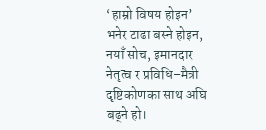‘हाम्रो विषय होइन’ भनेर टाढा बस्ने होइन, नयाँ सोच, इमानदार नेतृत्व र प्रविधि–मैत्री दृष्टिकोणका साथ अघि बढ्ने हो।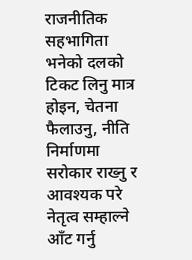राजनीतिक सहभागिता भनेको दलको टिकट लिनु मात्र होइन, चेतना फैलाउनु, नीति निर्माणमा सरोकार राख्नु र आवश्यक परे नेतृत्व सम्हाल्ने आँट गर्नु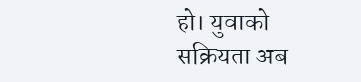हो। युवाको सक्रियता अब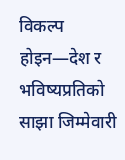विकल्प होइन—देश र भविष्यप्रतिको साझा जिम्मेवारी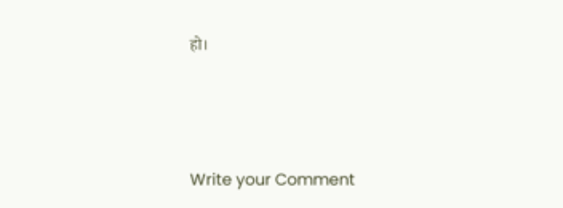हो।





Write your Comment